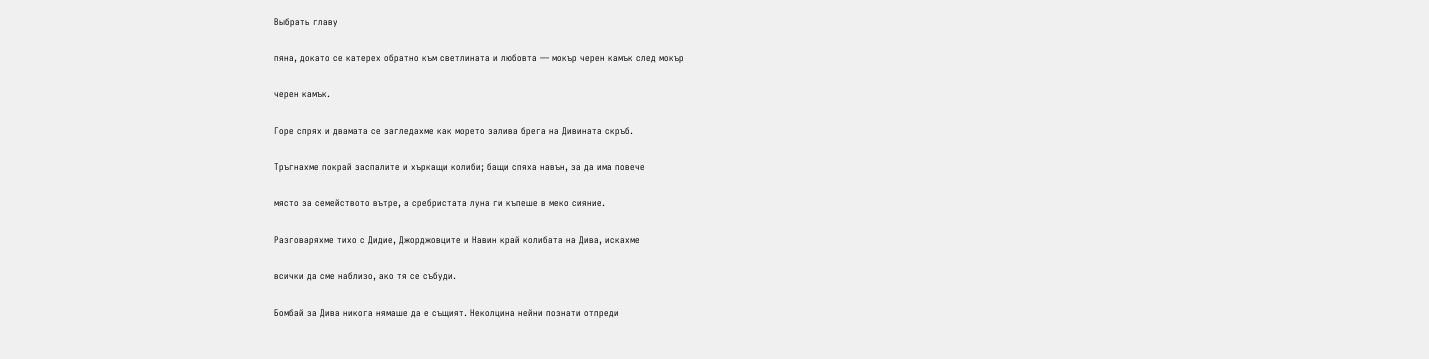Выбрать главу

пяна, докато се катерех обратно към светлината и любовта — мокър черен камък след мокър

черен камък.

Горе спрях и двамата се загледахме как морето залива брега на Дивината скръб.

Тръгнахме покрай заспалите и хъркащи колиби; бащи спяха навън, за да има повече

място за семейството вътре, а сребристата луна ги къпеше в меко сияние.

Разговаряхме тихо с Дидие, Джорджовците и Навин край колибата на Дива, искахме

всички да сме наблизо, ако тя се събуди.

Бомбай за Дива никога нямаше да е същият. Неколцина нейни познати отпреди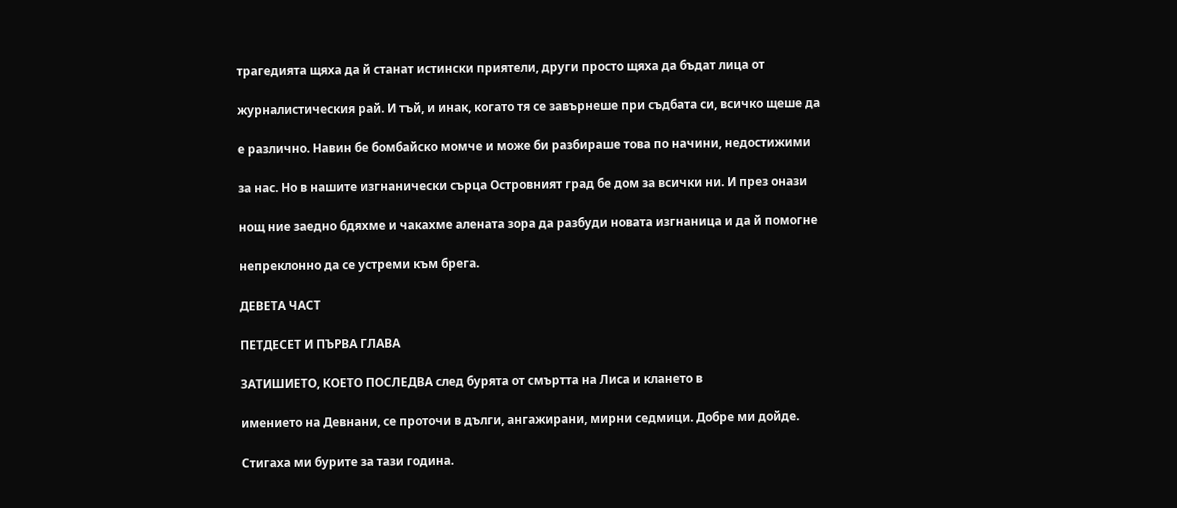трагедията щяха да й станат истински приятели, други просто щяха да бъдат лица от

журналистическия рай. И тъй, и инак, когато тя се завърнеше при съдбата си, всичко щеше да

е различно. Навин бе бомбайско момче и може би разбираше това по начини, недостижими

за нас. Но в нашите изгнанически сърца Островният град бе дом за всички ни. И през онази

нощ ние заедно бдяхме и чакахме алената зора да разбуди новата изгнаница и да й помогне

непреклонно да се устреми към брега.

ДЕВЕТА ЧАСТ

ПЕТДЕСЕТ И ПЪРВА ГЛАВА

ЗАТИШИЕТО, КОЕТО ПОСЛЕДВА след бурята от смъртта на Лиса и клането в

имението на Девнани, се проточи в дълги, ангажирани, мирни седмици. Добре ми дойде.

Стигаха ми бурите за тази година.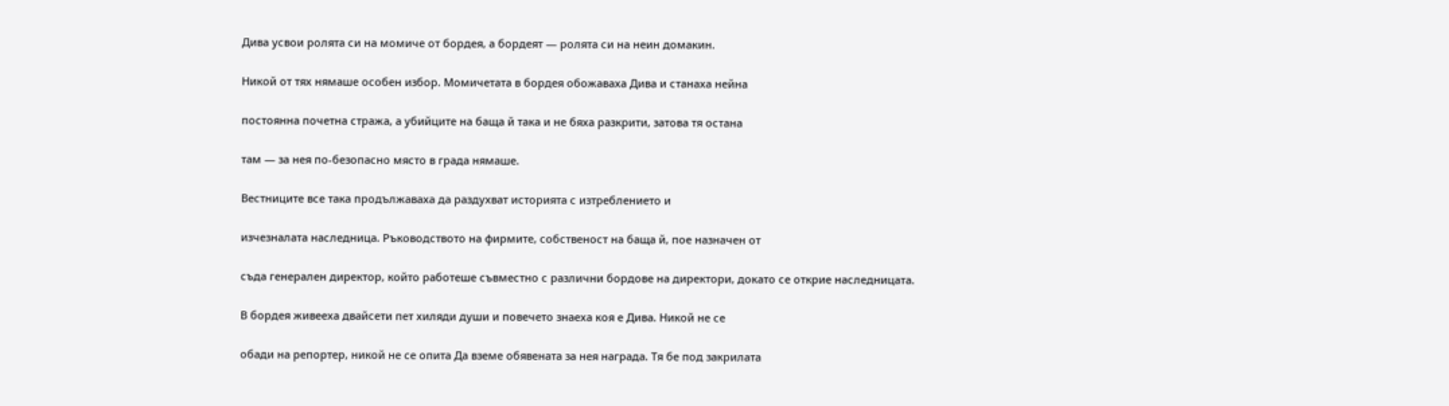Дива усвои ролята си на момиче от бордея, а бордеят — ролята си на неин домакин.

Никой от тях нямаше особен избор. Момичетата в бордея обожаваха Дива и станаха нейна

постоянна почетна стража, а убийците на баща й така и не бяха разкрити, затова тя остана

там — за нея по-безопасно място в града нямаше.

Вестниците все така продължаваха да раздухват историята с изтреблението и

изчезналата наследница. Ръководството на фирмите, собственост на баща й, пое назначен от

съда генерален директор, който работеше съвместно с различни бордове на директори, докато се открие наследницата.

В бордея живееха двайсети пет хиляди души и повечето знаеха коя е Дива. Никой не се

обади на репортер, никой не се опита Да вземе обявената за нея награда. Тя бе под закрилата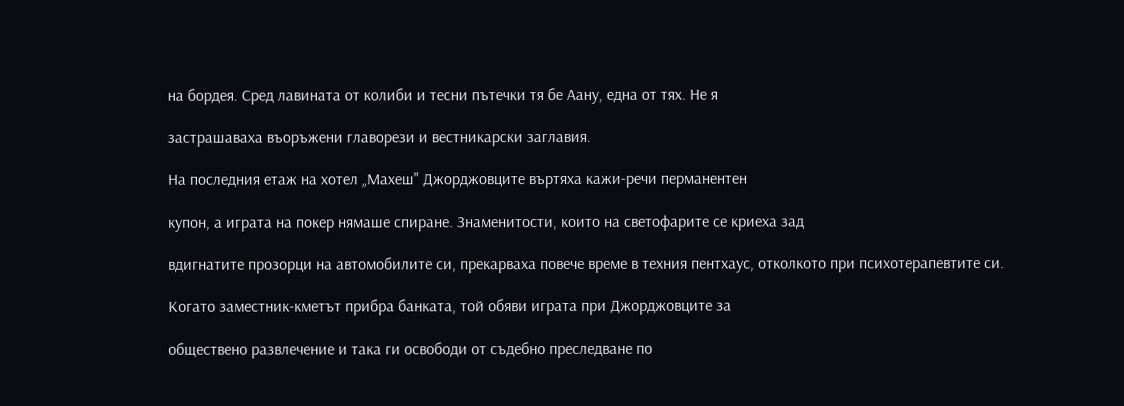на бордея. Сред лавината от колиби и тесни пътечки тя бе Аану, една от тях. Не я

застрашаваха въоръжени главорези и вестникарски заглавия.

На последния етаж на хотел „Махеш" Джорджовците въртяха кажи-речи перманентен

купон, а играта на покер нямаше спиране. Знаменитости, които на светофарите се криеха зад

вдигнатите прозорци на автомобилите си, прекарваха повече време в техния пентхаус, отколкото при психотерапевтите си.

Когато заместник-кметът прибра банката, той обяви играта при Джорджовците за

обществено развлечение и така ги освободи от съдебно преследване по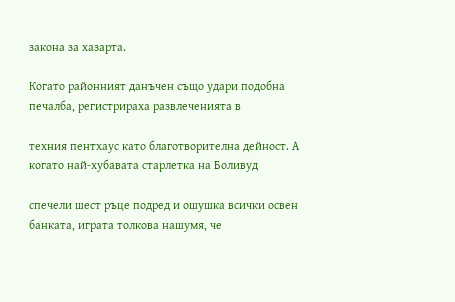закона за хазарта.

Когато районният данъчен също удари подобна печалба, регистрираха развлеченията в

техния пентхаус като благотворителна дейност. А когато най-хубавата старлетка на Боливуд

спечели шест ръце подред и ошушка всички освен банката, играта толкова нашумя, че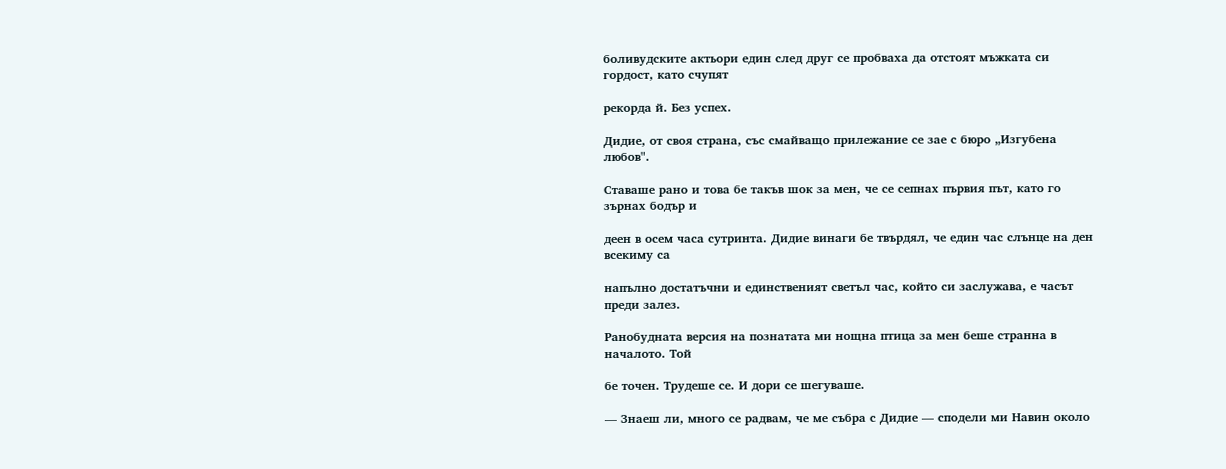боливудските актьори един след друг се пробваха да отстоят мъжката си гордост, като счупят

рекорда й. Без успех.

Дидие, от своя страна, със смайващо прилежание се зае с бюро „Изгубена любов".

Ставаше рано и това бе такъв шок за мен, че се сепнах първия път, като го зърнах бодър и

деен в осем часа сутринта. Дидие винаги бе твърдял, че един час слънце на ден всекиму са

напълно достатъчни и единственият светъл час, който си заслужава, е часът преди залез.

Ранобудната версия на познатата ми нощна птица за мен беше странна в началото. Той

бе точен. Трудеше се. И дори се шегуваше.

— Знаеш ли, много се радвам, че ме събра с Дидие — сподели ми Навин около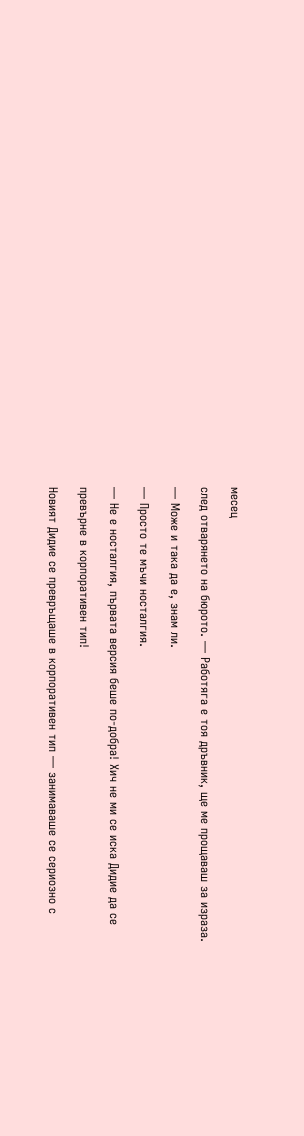месец

след отварянето на бюрото. — Работяга е тоя дръвник, ще ме прощаваш за израза.

— Може и така да е, знам ли.

— Просто те мъчи носталгия.

— Не е носталгия, първата версия беше по-добра! Хич не ми се иска Дидие да се

превърне в корпоративен тип!

Новият Дидие се превръщаше в корпоративен тип — занимаваше се сериозно с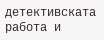детективската работа и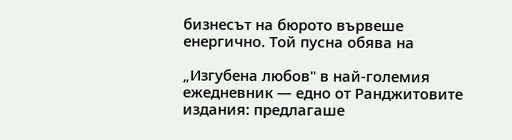бизнесът на бюрото вървеше енергично. Той пусна обява на

„Изгубена любов" в най-големия ежедневник — едно от Ранджитовите издания: предлагаше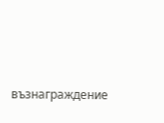възнаграждение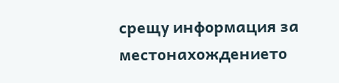срещу информация за местонахождението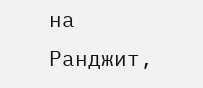на Ранджит,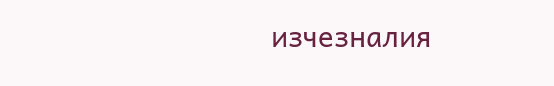изчезналия